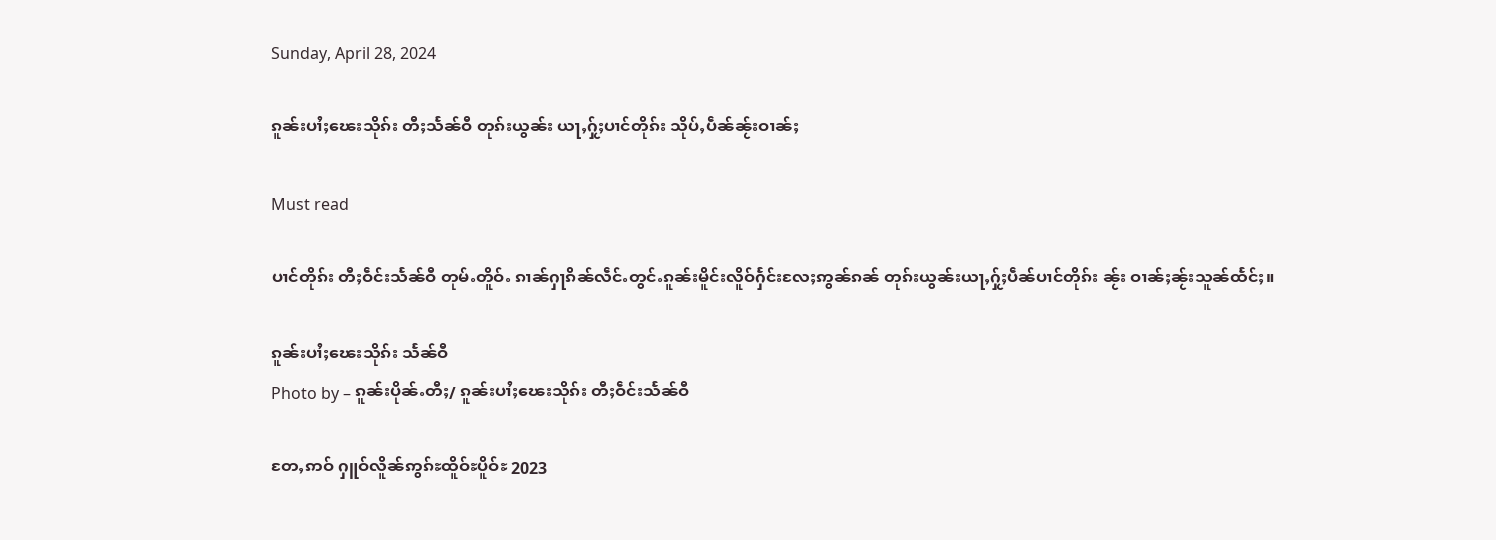Sunday, April 28, 2024

ၵူၼ်းပၢႆႈၽေးသိုၵ်း တီႈသႅၼ်ဝီ တုၵ်းယွၼ်း ယႃႇႁႂ်ႈပၢင်တိုၵ်း သိုပ်ႇပဵၼ်ၼႂ်းဝၢၼ်ႈ

Must read

ပၢင်တိုၵ်း တီႈဝဵင်းသႅၼ်ဝီ တုမ်ႉတိူဝ်ႉ ၵၢၼ်ႁႃၵိၼ်လဵင်ႉတွင်ႉၵူၼ်းမိူင်းလိူဝ်ႁႅင်းလႄႈဢွၼ်ၵၼ် တုၵ်းယွၼ်းယႃႇႁႂ်ႈပဵၼ်ပၢင်တိုၵ်း ၼႂ်း ဝၢၼ်ႈၼႂ်းသူၼ်ထႅင်ႈ။

ၵူၼ်းပၢႆႈၽေးသိုၵ်း သႅၼ်ဝီ
Photo by – ၵူၼ်းပိုၼ်ႉတီႈ/ ၵူၼ်းပၢႆႈၽေးသိုၵ်း တီႈဝဵင်းသႅၼ်ဝီ

တႄႇဢဝ် ႁူဝ်လိူၼ်ဢွၵ်ႊထိူဝ်ႊပိူဝ်ႊ 2023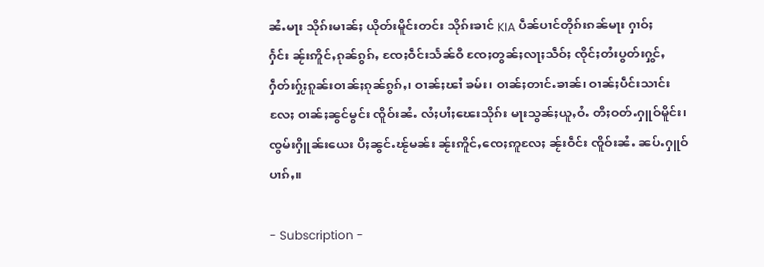ၼႆႉမႃး သိုၵ်းမၢၼ်ႈ ယိုတ်းမိူင်းတင်း သိုၵ်းၶၢင် KIA ပဵၼ်ပၢင်တိုၵ်းၵၼ်မႃး ႁၢဝ်ႈ ႁႅင်း ၼႂ်းဢိူင်ႇၵုၼ်ၵွၵ်ႇ ၸႄႈဝဵင်းသႅၼ်ဝီ ၸႄႈတွၼ်ႈလႃႈသဵဝ်ႈ ၸိုင်ႈတႆးပွတ်းႁွင်ႇ ႁဵတ်းႁႂ်ႈၵူၼ်းဝၢၼ်ႈၵုၼ်ၵွၵ်ႇ၊ ဝၢၼ်ႈၽၢႆ ၶမ်း၊ ဝၢၼ်ႈတၢင်ႉၶၢၼ်၊ ဝၢၼ်ႈပဵင်းသၢင်းလႄႈ ဝၢၼ်ႈၼွင်မွင်း ၸိူဝ်းၼႆႉ လႆႈပၢႆႈၽေးသိုၵ်း မႃးသွၼ်ႈယူႇဝႆႉ တီႈဝတ်ႉႁူဝ်မိူင်း၊ ၸွမ်းႁိူၼ်းယေး ပီႈၼွင်ႉၽႂ်မၼ်း ၼႂ်းဢိူင်ႇၸေႈဢူလႄႈ ၼႂ်းဝဵင်း ၸိူဝ်းၼႆႉ ၼပ်ႉႁူဝ်ပၢၵ်ႇ။

- Subscription -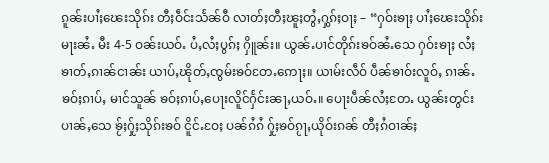ၵူၼ်းပၢႆႈၽေးသိုၵ်း တီႈဝဵင်းသႅၼ်ဝီ လၢတ်ႈတီႈၽူႈတွႆႇႁွၵ်ႈဝႃႈ – “ႁဝ်းၶႃႈ ပၢႆႈၽေးသိုၵ်းမႃးၼႆႉ မီး 4-5 ဝၼ်းယဝ်ႉ ပႆႇလႆႈပွၵ်ႈ ႁိူၼ်း။ ယွၼ်ႉပၢင်တိုၵ်းၶဝ်ၼႆႉသေ ႁဝ်းၶႃႈ လႆႈၶၢတ်ႇၵၢၼ်ငၢၼ်း ယၢပ်ႇၽိုတ်ႇၸွမ်းၶဝ်တႄႉဢေႃႈ။ ယၢမ်းလဵဝ် ပဵၼ်ၶၢဝ်းလူဝ်ႇ ၵၢၼ်ႉၶဝ်ႈၵၢပ်ႇ မၢင်သူၼ် ၶဝ်ႈၵၢပ်ႇပေႃးလိူင်ႁႅင်းၼႃႇယဝ်ႉ။ ပေႃးပဵၼ်လႆႈတႄႉ ယွၼ်းတွင်းပၢၼ်ႇသေ ၶႂ်ႈႁႂ်ႈသိုၵ်းၶဝ် ငိူင်ႉဝႄႈ ပၼ်ၵႆၵႆ ႁႂ်ႈၶဝ်ၵႂႃႇယိုဝ်းၵၼ် တီႈၵႆဝၢၼ်ႈ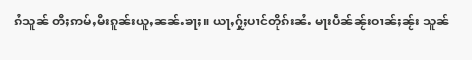ၵႆသူၼ် တီႈဢမ်ႇမီးၵူၼ်းယူႇၼၼ်ႉၶႃႈ။ ယႃႇႁႂ်ႈပၢင်တိုၵ်းၼႆႉ မႃးပဵၼ်ၼႂ်းဝၢၼ်ႈၼႂ်း သူၼ်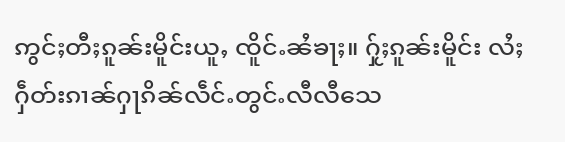ဢွင်ႈတီႈၵူၼ်းမိူင်းယူႇ ၸိူင်ႉၼႆၶႃႈ။ ႁႂ်ႈၵူၼ်းမိူင်း လႆႈႁဵတ်းၵၢၼ်ႁႃၵိၼ်လဵင်ႉတွင်ႉလီလီသေ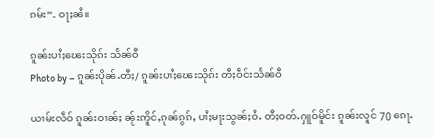ၵမ်း”- ဝႃႈၼႆ။

ၵူၼ်းပၢႆႈၽေးသိုၵ်း သႅၼ်ဝီ
Photo by – ၵူၼ်းပိုၼ်ႉတီႈ/ ၵူၼ်းပၢႆႈၽေးသိုၵ်း တီႈဝဵင်းသႅၼ်ဝီ

ယၢမ်းလဵဝ် ၵူၼ်းဝၢၼ်ႈ ၼႂ်းဢိူင်ႇၵုၼ်ၵွၵ်ႇ ပၢႆႈမႃးသွၼ်ႈဝႆႉ တီႈဝတ်ႉႁူဝ်မိူင်း ၵူၼ်းလူင် 70 ၵေႃႉ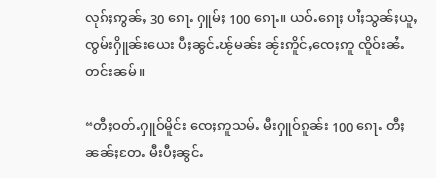လုၵ်ႈဢွၼ်ႇ 30 ၵေႃႉ ႁူမ်ႈ 100 ၵေႃႉ။ ယဝ်ႉၵေႃႈ ပၢႆႈသွၼ်ႈယူႇၸွမ်းႁိူၼ်းယေး ပီႈၼွင်ႉၽႂ်မၼ်း ၼႂ်းဢိူင်ႇၸေႈဢူ ၸိူဝ်းၼႆႉ တင်းၼမ်။

“တီႈဝတ်ႉႁူဝ်မိူင်း ၸေႈဢူသမ်ႉ မီးႁူဝ်ၵူၼ်း 100 ၵေႃႉ တီႈၼၼ်ႈတႄႉ မီးပီႈၼွင်ႉ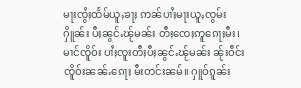မႃးၸွႆႈထႅမ်ယူႇၶႃႈ ဢၼ်ပၢႆႈမႃးယူႇၸွမ်း ႁိူၼ်း ပီႈၼွင်ႉၽႂ်မၼ်း တီႈၸေႈဢူၵေႃႈမီး၊ မၢင်ၸိူဝ်း ပၢႆႈၸူးတီႈပီႈၼွင်ႉၽႂ်မၼ်း ၼႂ်းဝဵင်း ၸိူဝ်းၼၼ်ႉၵေႃႈ မီးတင်းၼမ်။ ႁူဝ်ၵူၼ်း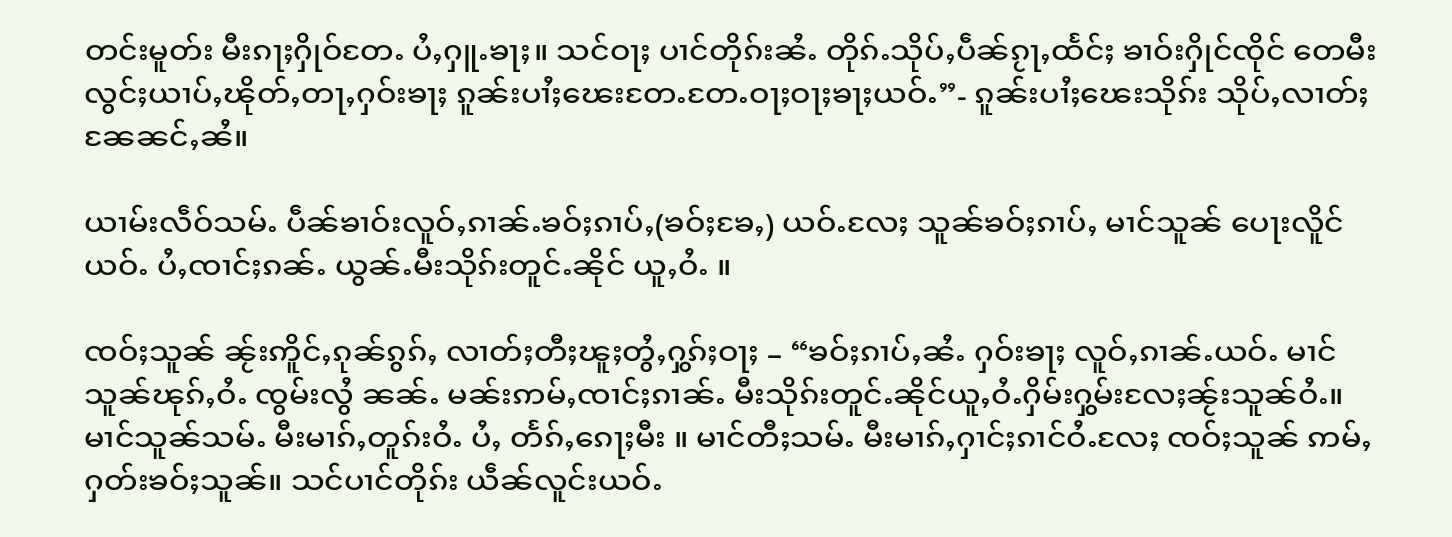တင်းမူတ်း မီးၵႃႈႁိုဝ်တႄႉ ပႆႇႁူႉၶႃႈ။ သင်ဝႃႈ ပၢင်တိုၵ်းၼႆႉ တိုၵ်ႉသိုပ်ႇပဵၼ်ၵႂႃႇထႅင်ႈ ၶၢဝ်းႁိုင်ၸိုင် တေမီး လွင်ႈယၢပ်ႇၽိုတ်ႇတႃႇႁဝ်းၶႃႈ ၵူၼ်းပၢႆႈၽေးတႄႉတႄႉဝႃႈဝႃႈၶႃႈယဝ်ႉ”- ၵူၼ်းပၢႆႈၽေးသိုၵ်း သိုပ်ႇလၢတ်ႈၼႄၼင်ႇၼႆ။

ယၢမ်းလဵဝ်သမ်ႉ ပဵၼ်ၶၢဝ်းလူဝ်ႇၵၢၼ်ႉၶဝ်ႈၵၢပ်ႇ(ၶဝ်ႈၶႄႇ) ယဝ်ႉလႄႈ သူၼ်ၶဝ်ႈၵၢပ်ႇ မၢင်သူၼ် ပေႃးလိူင်ယဝ်ႉ ပႆႇၸၢင်ႈၵၼ်ႉ ယွၼ်ႉမီးသိုၵ်းတူင်ႉၼိုင် ယူႇဝႆႉ ။

ၸဝ်ႈသူၼ် ၼႂ်းဢိူင်ႇၵုၼ်ၵွၵ်ႇ လၢတ်ႈတီႈၽူႈတွႆႇႁွၵ်ႈဝႃႈ – “ၶဝ်ႈၵၢပ်ႇၼႆႉ ႁဝ်းၶႃႈ လူဝ်ႇၵၢၼ်ႉယဝ်ႉ မၢင်သူၼ်ၽုၵ်ႇဝႆႉ ၸွမ်းလွႆ ၼၼ်ႉ မၼ်းဢမ်ႇၸၢင်ႈၵၢၼ်ႉ မီးသိုၵ်းတူင်ႉၼိုင်ယူႇဝႆႉႁိမ်းႁွမ်းလႄႈၼႂ်းသူၼ်ဝႆႉ။ မၢင်သူၼ်သမ်ႉ မီးမၢၵ်ႇတူၵ်းဝႆႉ ပႆႇ တႅၵ်ႇၵေႃႈမီး ။ မၢင်တီႈသမ်ႉ မီးမၢၵ်ႇႁၢင်ႈၵၢင်ဝႆႉလႄႈ ၸဝ်ႈသူၼ် ဢမ်ႇႁတ်းၶဝ်ႈသူၼ်။ သင်ပၢင်တိုၵ်း ယဵၼ်လူင်းယဝ်ႉ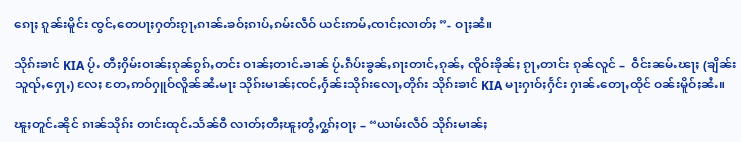ၵေႃႈ ၵူၼ်းမိူင်း ၸွင်ႇတေပႃႈႁတ်းၵႂႃႇၵၢၼ်ႉၶဝ်ႈၵၢပ်ႇၵမ်းလဵဝ် ယင်းဢမ်ႇၸၢင်ႈလၢတ်ႈ ”- ဝႃႈၼႆ။

သိုၵ်းၶၢင် KIA ပႂ်ႉ တီႈႁိမ်းဝၢၼ်ႈၵုၼ်ၵွၵ်ႇတင်း ဝၢၼ်ႈတၢင်ႉၶၢၼ် ပႂ်ႉၵဵပ်းၶွၼ်ႇၵႃးတၢင်ႇၵုၼ်ႇ ၸိူဝ်းၶိုၼ်ႈ ၵႂႃႇတၢင်း ၵုၼ်လူင် –  ဝဵင်းၼမ်ႉၽႃႈ (ၶျိၼ်းသူၺ်ႇႁေႃႇ) လႄႈ တႄႇဢဝ်ႁူဝ်လိူၼ်ၼႆႉမႃး သိုၵ်းမၢၼ်ႈၸင်ႇႁႅၼ်းသိုၵ်းလေႃႇတိုၵ်း သိုၵ်းၶၢင် KIA မႃးႁၢဝ်ႈႁႅင်း ႁၢၼ်ႉတေႃႇထိုင် ဝၼ်းမိူဝ်ႈၼႆႉ။

ၽူႈတူင်ႉၼိုင် ၵၢၼ်သိုၵ်း တၢင်းထုင်ႉသႅၼ်ဝီ လၢတ်ႈတီႈၽူႈတွႆႇႁွၵ်ႈဝႃႈ – “ယၢမ်းလဵဝ် သိုၵ်းမၢၼ်ႈ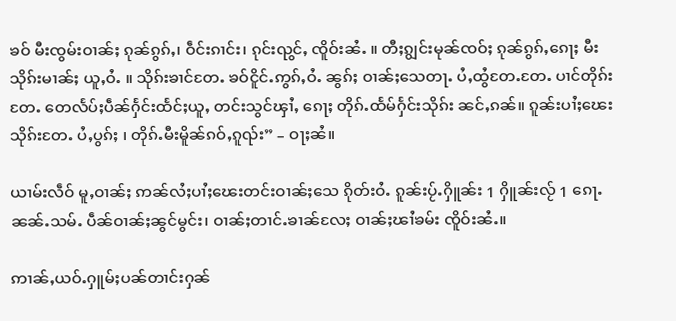ၶဝ် မီးၸွမ်းဝၢၼ်ႈ ၵုၼ်ၵွၵ်ႇ၊ ဝဵင်းၵၢင်း၊ ၵုင်းၺွင်ႇ ၸိူဝ်းၼႆႉ ။ တီႈၵျွင်းမုၼ်ၸဝ်ႈ ၵုၼ်ၵွၵ်ႇၵေႃႈ မီးသိုၵ်းမၢၼ်ႈ ယူႇဝႆႉ ။ သိုၵ်းၶၢင်တႄႉ ၶဝ်ငိူင်ႉဢွၵ်ႇဝႆႉ ၼွၵ်ႈ ဝၢၼ်ႈသေတႃႉ ပႆႇထွႆတႄႉတႄႉ ပၢင်တိုၵ်းတႄႉ တေလႅပ်ႈပဵၼ်ႁႅင်းထႅင်ႈယူႇ တင်းသွင်ၾၢႆႇ ၵေႃႈ တိုၵ်ႉထႅမ်ႁႅင်းသိုၵ်း ၼင်ႇၵၼ်။ ၵူၼ်းပၢႆႈၽေးသိုၵ်းတႄႉ ပႆႇပွၵ်ႈ ၊ တိုၵ်ႉမီးမိူၼ်ၵဝ်ႇၵူၺ်း” – ဝႃႈၼႆ။

ယၢမ်းလဵဝ် မူႇဝၢၼ်ႈ ဢၼ်လႆႈပၢႆႈၽေးတင်းဝၢၼ်ႈသေ ၵိုတ်းဝႆႉ ၵူၼ်းပႂ်ႉႁိူၼ်း 1 ႁိူၼ်းလႂ် 1 ၵေႃႉ ၼၼ်ႉသမ်ႉ ပဵၼ်ဝၢၼ်ႈၼွင်မွင်း၊ ဝၢၼ်ႈတၢင်ႉၶၢၼ်လႄႈ ဝၢၼ်ႈၽၢႆၶမ်း ၸိူဝ်းၼႆႉ။

ဢၢၼ်ႇယဝ်ႉႁူမ်ႈပၼ်တၢင်းႁၼ်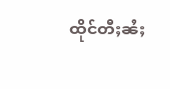ထိုင်တီႈၼႆႈ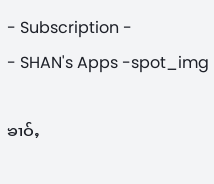- Subscription -
- SHAN's Apps -spot_img

ၶၢဝ်ႇ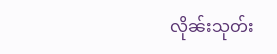လိုၼ်းသုတ်း